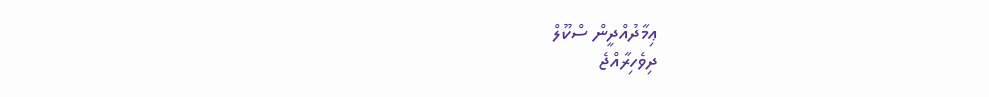ޢިމާދުއްދީން ސްކޫލް
ދިވެހިރާއްޖެ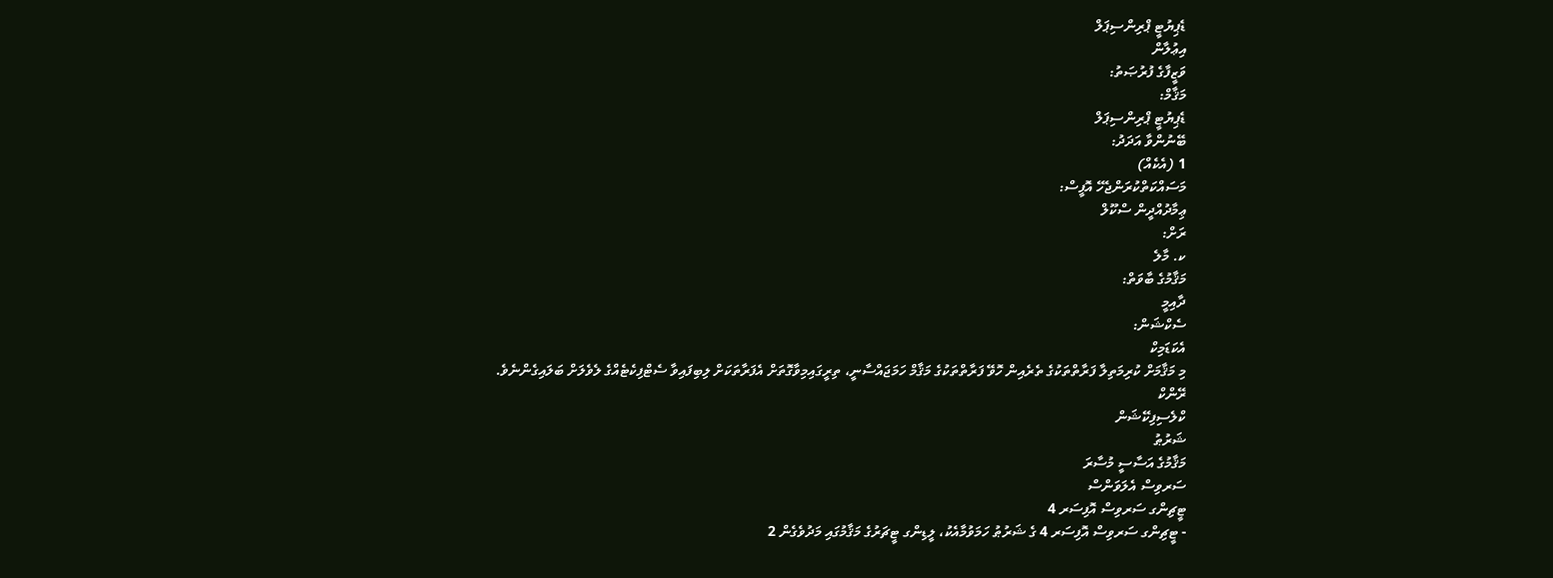ޑެޕިޔުޓީ ޕްރިންސިޕަލް
އިޢުލާން
ވަޒީފާގެ ފުރުޞަތު:
މަޤާމް:
ޑެޕިޔުޓީ ޕްރިންސިޕަލް
ބޭނުންވާ އަދަދު:
1 (އެކެއް)
މަސައްކަތްކުރަންޖެހޭ އޮފީސް:
ޢިމާދުއްދީން ސްކޫލް
ރަށް:
ކ. މާލެ
މަޤާމުގެ ބާވަތް:
ދާއިމީ
ސެކްޝަން:
އެކަޑަމިކް
މި މަޤާމަށް ކުރިމަތިލާ ފަރާތްތަކުގެ ތެރެއިން ހޮވޭ ފަރާތްތަކުގެ މަޤާމް ހަމަޖައްސާނީ، ތިރީގައިމިވާގޮތަށް އެފަރާތަކަށް ލިބިފައިވާ ސެޓްފިކެޓެއްގެ ލެވެލަށް ބަލައިގެންނެވެ.
ރޭންކް
ކްލެސިފިކޭޝަން
ޝަރުޠު
މަޤާމުގެ އަސާސީ މުސާރަ
ސަރވިސް އެލަވަންސް
ޓީޗިންގ ސަރވިސް އޮފިސަރ 4
- ޓީޗިންގ ސަރވިސް އޮފިސަރ 4 ގެ ޝަރުޠު ހަމަވުމާއެކު، ލީޑިންގ ޓީޗަރުގެ މަޤާމުގައި މަދުވެގެން 2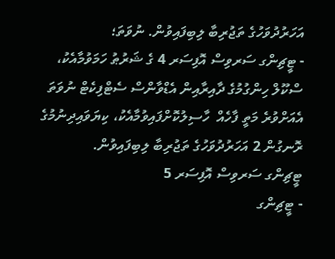އަހަރުދުވަހުގެ ތަޖުރިބާ ލިބިފައިވުން. ނުވަތަ؛
- ޓީޗިންގ ސަރވިސް އޮފިސަރ 4 ގެ ޝަރުޠު ހަމަވުމާއެކު، ސްކޫލް ހިންގުމުގެ ދާއިރާއިން އެޑްވާންސް ސެޓްފިކެޓް ނުވަތަ އެއަށްވުރެ މަތީ ފާހެއް  ހާސިލުކޮށްފައިވުމާއެކު، ކިޔަވައިދިނުމުގެ ރޮނގުން 2 އަހަރުދުވަހުގެ ތަޖުރިބާ ލިބިފައިވުން.
ޓީޗިންގ ސަރވިސް އޮފިސަރ 5
- ޓީޗިންގ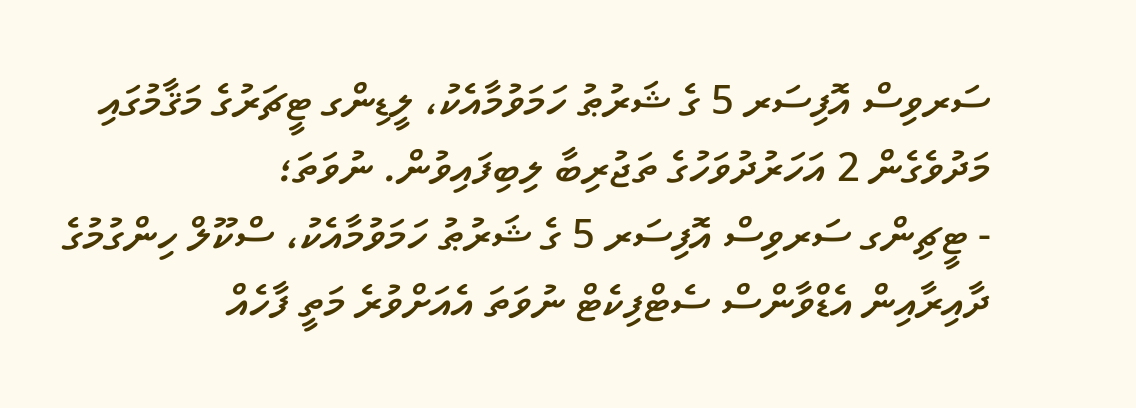ސަރވިސް އޮފިސަރ 5 ގެ ޝަރުޠު ހަމަވުމާއެކު، ލީޑިންގ ޓީޗަރުގެ މަޤާމުގައި މަދުވެގެން 2 އަހަރުދުވަހުގެ ތަޖުރިބާ ލިބިފައިވުން. ނުވަތަ؛
- ޓީޗިންގ ސަރވިސް އޮފިސަރ 5 ގެ ޝަރުޠު ހަމަވުމާއެކު، ސްކޫލް ހިންގުމުގެ ދާއިރާއިން އެޑްވާންސް ސެޓްފިކެޓް ނުވަތަ އެއަށްވުރެ މަތީ ފާހެއް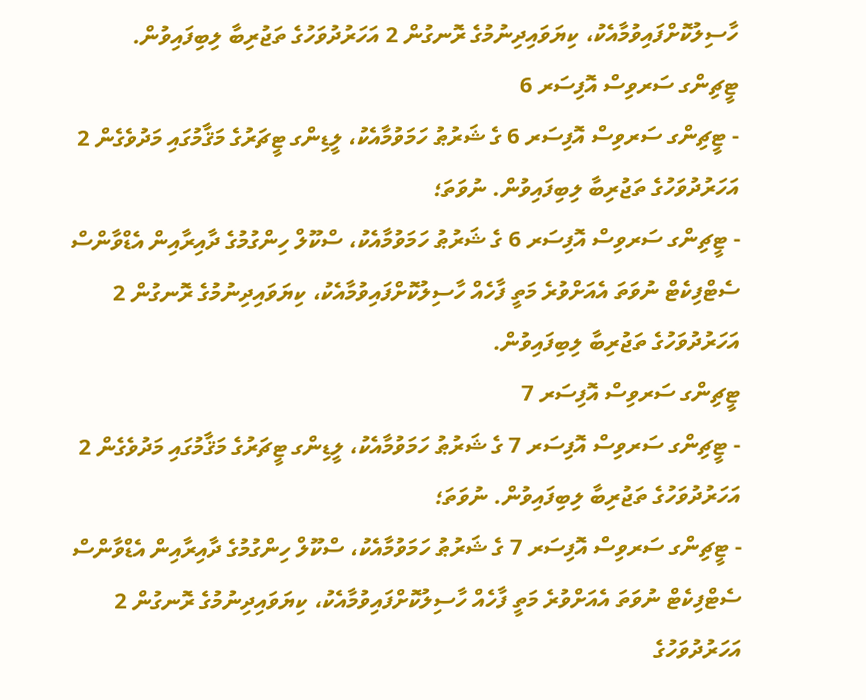ހާސިލުކޮށްފައިވުމާއެކު، ކިޔަވައިދިނުމުގެ ރޮނގުން 2 އަހަރުދުވަހުގެ ތަޖުރިބާ ލިބިފައިވުން.
ޓީޗިންގ ސަރވިސް އޮފިސަރ 6
- ޓީޗިންގ ސަރވިސް އޮފިސަރ 6 ގެ ޝަރުޠު ހަމަވުމާއެކު، ލީޑިންގ ޓީޗަރުގެ މަޤާމުގައި މަދުވެގެން 2  އަހަރުދުވަހުގެ ތަޖުރިބާ ލިބިފައިވުން. ނުވަތަ؛
- ޓީޗިންގ ސަރވިސް އޮފިސަރ 6 ގެ ޝަރުޠު ހަމަވުމާއެކު، ސްކޫލް ހިންގުމުގެ ދާއިރާއިން އެޑްވާންސް ސެޓްފިކެޓް ނުވަތަ އެއަށްވުރެ މަތީ ފާހެއް ހާސިލުކޮށްފައިވުމާއެކު، ކިޔަވައިދިނުމުގެ ރޮނގުން 2 އަހަރުދުވަހުގެ ތަޖުރިބާ ލިބިފައިވުން.
ޓީޗިންގ ސަރވިސް އޮފިސަރ 7
- ޓީޗިންގ ސަރވިސް އޮފިސަރ 7 ގެ ޝަރުޠު ހަމަވުމާއެކު، ލީޑިންގ ޓީޗަރުގެ މަޤާމުގައި މަދުވެގެން 2 އަހަރުދުވަހުގެ ތަޖުރިބާ ލިބިފައިވުން. ނުވަތަ؛
- ޓީޗިންގ ސަރވިސް އޮފިސަރ 7 ގެ ޝަރުޠު ހަމަވުމާއެކު، ސްކޫލް ހިންގުމުގެ ދާއިރާއިން އެޑްވާންސް ސެޓްފިކެޓް ނުވަތަ އެއަށްވުރެ މަތީ ފާހެއް ހާސިލުކޮށްފައިވުމާއެކު، ކިޔަވައިދިނުމުގެ ރޮނގުން 2 އަހަރުދުވަހުގެ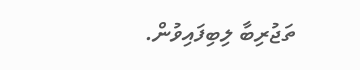ތަޖުރިބާ ލިބިފައިވުން.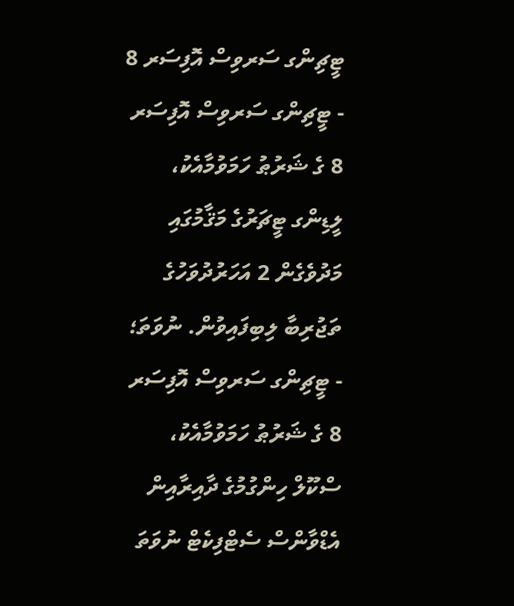ޓީޗިންގ ސަރވިސް އޮފިސަރ 8
- ޓީޗިންގ ސަރވިސް އޮފިސަރ 8 ގެ ޝަރުޠު ހަމަވުމާއެކު، ލީޑިންގ ޓީޗަރުގެ މަޤާމުގައި މަދުވެގެން 2 އަހަރުދުވަހުގެ ތަޖުރިބާ ލިބިފައިވުން. ނުވަތަ؛
- ޓީޗިންގ ސަރވިސް އޮފިސަރ 8 ގެ ޝަރުޠު ހަމަވުމާއެކު، ސްކޫލް ހިންގުމުގެ ދާއިރާއިން އެޑްވާންސް ސެޓްފިކެޓް ނުވަތަ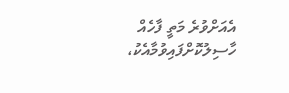އެއަށްވުރެ މަތީ ފާހެއް  ހާސިލުކޮށްފައިވުމާއެކު،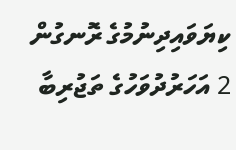ކިޔަވައިދިނުމުގެ ރޮނގުން 2 އަހަރުދުވަހުގެ ތަޖުރިބާ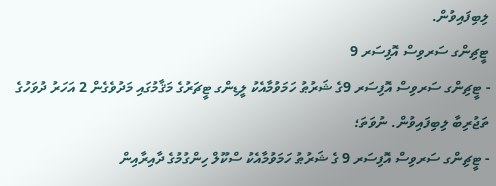ލިބިފައިވުން.
ޓީޗިންގ ސަރވިސް އޮފިސަރ 9
- ޓީޗިންގ ސަރވިސް އޮފިސަރ 9ގެ ޝަރުޠު ހަމަވުމާއެކު ލީޑިންގ ޓީޗަރުގެ މަޤާމުގައި މަދުވެގެން 2 އަހަރު ދުވަހުގެ ތަޖުރިބާ ލިބިފައިވުން. ނުވަތަ؛
- ޓީޗިންގ ސަރވިސް އޮފިސަރ 9 ގެ ޝަރުޠު ހަމަވުމާއެކު ސްކޫލް ހިންގުމުގެ ދާއިރާއިން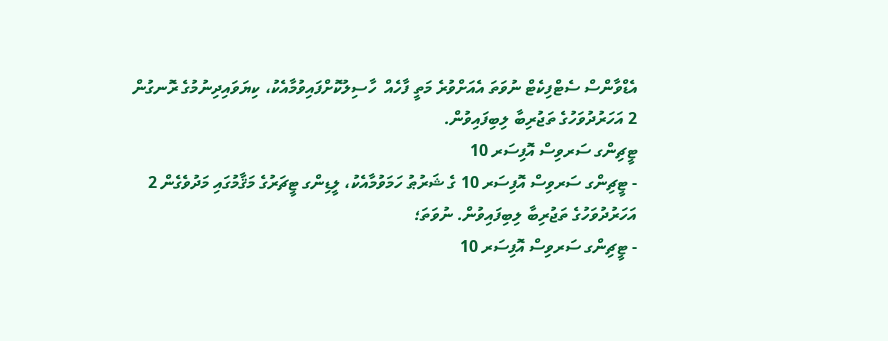އެޑްވާންސް ސެޓްފިކެޓް ނުވަތަ އެއަށްވުރެ މަތީ ފާހެއް  ހާސިލުކޮށްފައިވުމާއެކު، ކިޔަވައިދިނުމުގެ ރޮނގުން 2 އަހަރުދުވަހުގެ ތަޖުރިބާ ލިބިފައިވުން.
ޓީޗިންގ ސަރވިސް އޮފިސަރ 10
- ޓީޗިންގ ސަރވިސް އޮފިސަރ 10 ގެ ޝަރުޠު ހަމަވުމާއެކު، ލީޑިންގ ޓީޗަރުގެ މަޤާމުގައި މަދުވެގެން 2 އަހަރުދުވަހުގެ ތަޖުރިބާ ލިބިފައިވުން. ނުވަތަ؛
- ޓީޗިންގ ސަރވިސް އޮފިސަރ 10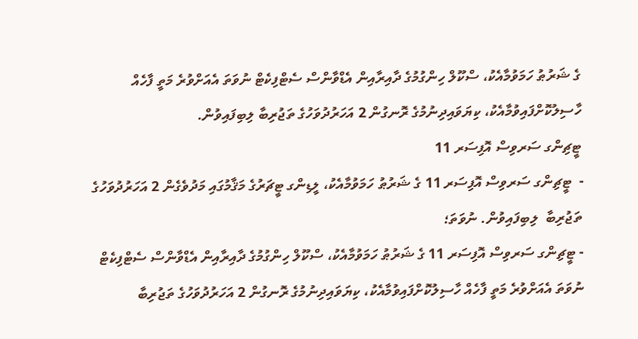ގެ ޝަރުޠު ހަމަވުމާއެކު، ސްކޫލް ހިންގުމުގެ ދާއިރާއިން އެޑްވާންސް ސެޓްފިކެޓް ނުވަތަ އެއަށްވުރެ މަތީ ފާހެއް  ހާސިލުކޮށްފައިވުމާއެކު، ކިޔަވައިދިނުމުގެ ރޮނގުން 2 އަހަރުދުވަހުގެ ތަޖުރިބާ ލިބިފައިވުން.
ޓީޗިންގ ސަރވިސް އޮފިސަރ 11
-  ޓީޗިންގ ސަރވިސް އޮފިސަރ 11 ގެ ޝަރުޠު ހަމަވުމާއެކު، ލީޑިންގ ޓީޗަރުގެ މަޤާމުގައި މަދުވެގެން 2 އަހަރުދުވަހުގެ ތަޖުރިބާ  ލިބިފައިވުން. ނުވަތަ؛
- ޓީޗިންގ ސަރވިސް އޮފިސަރ 11 ގެ ޝަރުޠު ހަމަވުމާއެކު، ސްކޫލް ހިންގުމުގެ ދާއިރާއިން އެޑްވާންސް ސެޓްފިކެޓް ނުވަތަ އެއަށްވުރެ މަތީ ފާހެއް ހާސިލުކޮށްފައިވުމާއެކު، ކިޔަވައިދިނުމުގެ ރޮނގުން 2 އަހަރުދުވަހުގެ ތަޖުރިބާ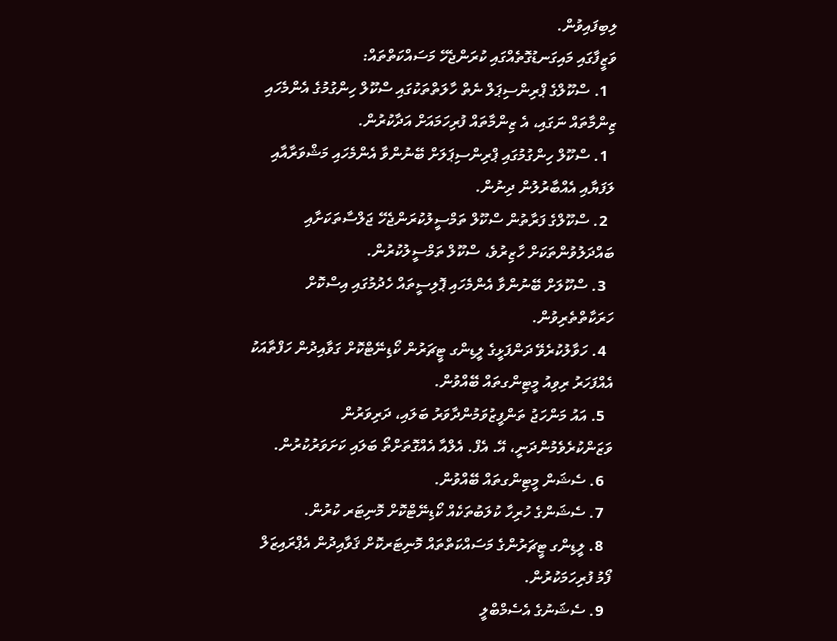ލިބިފައިވުން.
ވަޒީފާގައި މައިގަނޑުގޮތެއްގައި ކުރަންޖެހޭ މަސައްކަތްތައް:
  1. ސްކޫލްގެ ޕްރިންސިޕަލް ނެތް ހާލަތްތަކުގައި ސްކޫލް ހިންގުމުގެ އެންމެހައި ޒިންމާތައް ނަގައި، އެ ޒިންމާތައް ފުރިހަމައަށް އަދާކުރުން.
  1. ސްކޫލް ހިންގުމުގައި ޕްރިންސިޕަލަށް ބޭނުންވާ އެންމެހައި މަޝްވަރާއާއި ލަފަޔާއި އެއްބާރުލުން ދިނުން.
  2. ސްކޫލްގެ ފަރާތުން ސްކޫލް ތަމްސީލުކުރަންޖެހޭ ޖަލްސާތަކަށާއި ބައްދަލުވުންތަކަށް ހާޒިރުވެ، ސްކޫލް ތަމްސީލުކުރުން.
  3. ސްކޫލަށް ބޭނުންވާ އެންމެހައި ޕޮލިސީތައް ހެދުމުގައި އިސްކޮށް ހަރަކާތްތެރިވުން.
  4. ހަވާލުކުރެވޭ ދަންފަޅީގެ ލީޑިންގ ޓީޗަރުން ކޯޑިނޭޓްކޮށް ގަވާއިދުން ހަފްތާއަކު އެއްފަހަރު ރިވިއު މީޓިންގތައް ބޭއްވުން.
  5. އައު މަންހަޖު ތަންފީޒުވަމުންދާވަރު ބަލައި، ދަރިވަރުން ވަޒަންކުރެވެމުންދަނީ، އޭ. އެފް. އެލްއާ އެއްގޮތަށްތޯ ބަލައި ކަށަވަރުކުރުން.
  6. ސެޝަން މީޓިންގތައް ބޭއްވުން.
  7. ސެޝަންގެ ހުރިހާ ކުލަބުތަކެއް ކޯޑިނޭޓްކޮށް މޮނިޓަރ ކުރުން.
  8. ލީޑިންގ ޓީޗަރުންގެ މަސައްކަތްތައް މޮނިޓަރކޮށް ޤަވާއިދުން އެޕްރައިޒަލް ފޯމު ފުރިހަމަކުރުން.
  9. ސެޝަނުގެ އެސެމްބްލީ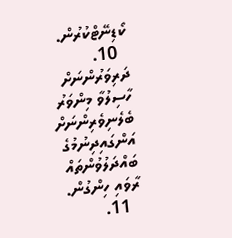ކޯޑިނޭޓްކުރުން.
  10. ދަރިވަރުންނަށް ހާސިލުވާ މިންވަރު ބެލެނިވެރިންނަށް އަންގައިދިނުމުގެ ބައްދަލުވުންތައް ރާވައި ހިންގުން.
  11.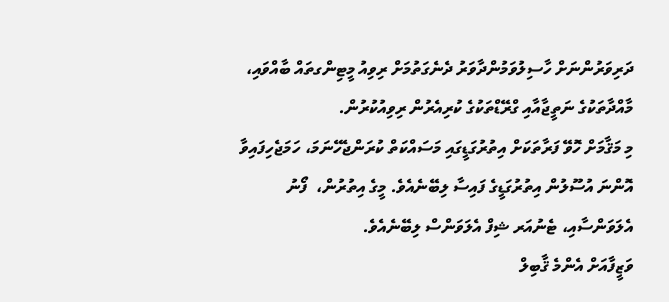ދަރިވަރުންނަށް ހާސިލުވަމުންދާވަރު ދެނެގަތުމަށް ރިވިއު މީޓިންގތައް ބާއްވައި، މާއްދާތަކުގެ ނަތީޖާއާއި ގްރޭޑްތަކުގެ ކުރިއެރުން ރިވިއުކުރުން.
މި މަޤާމަށް ހޮވޭ ފަރާތަކަށް އިތުރުގަޑީގައި މަސައްކަތް ކުރަންޖެހޭނަމަ، ހަމަޖެހިފައިވާ އޮންނަ އުސޫލުން އިތުރުގަޑީގެ ފައިސާ ލިބޭނެއެވެ. މީގެ އިތުރުން،  ފޯނު އެލަވަންސާއި، ޓެނުއަރ ޝިފް އެލަވަންސް ލިބޭނެއެވެ.
ވަޒީފާއަށް އެންމެ ޤާބިލް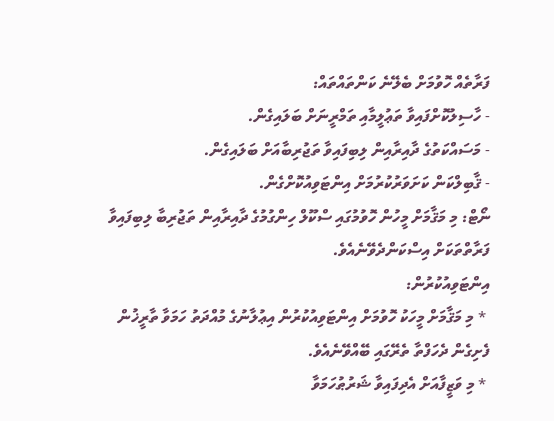ފަރާތެއް ހޮވުމަށް ބެލޭނެ ކަންތައްތައް:
- ހާސިލުކޮށްފައިވާ ތަޢުލީމާއި ތަމްރީނަށް ބަލައިގެން.
- މަސައްކަތުގެ ދާއިރާއިން ލިބިފައިވާ ތަޖުރިބާއަށް ބަލައިގެން.
- ޤާބިލްކަން ކަށަވަރުކުރުމަށް އިންޓަވިއުކޮށްގެން.
ނޯޓް: މި މަޤާމަށް މީހުން ހޮވުމުގައި ސްކޫލް ހިންގުމުގެ ދާއިރާއިން ތަޖުރިބާ ލިބިފައިވާ ފަރާތްތަކަށް އިސްކަންދެވޭނެއެވެ.
އިންޓަވިއުކުރުން:
 * މި މަޤާމަށް މީހަކު ހޮވުމަށް އިންޓަވިއުކުރުން އިޢުލާނުގެ މުއްދަތު ހަމަވާ ތާރީޚުން ފެށިގެން ދެހަފްތާ ތެރޭގައި ބޭއްވޭނެއެވެ.
 * މި ވަޒީފާއަށް އެދިފައިވާ ޝަރުޠުހަމަވާ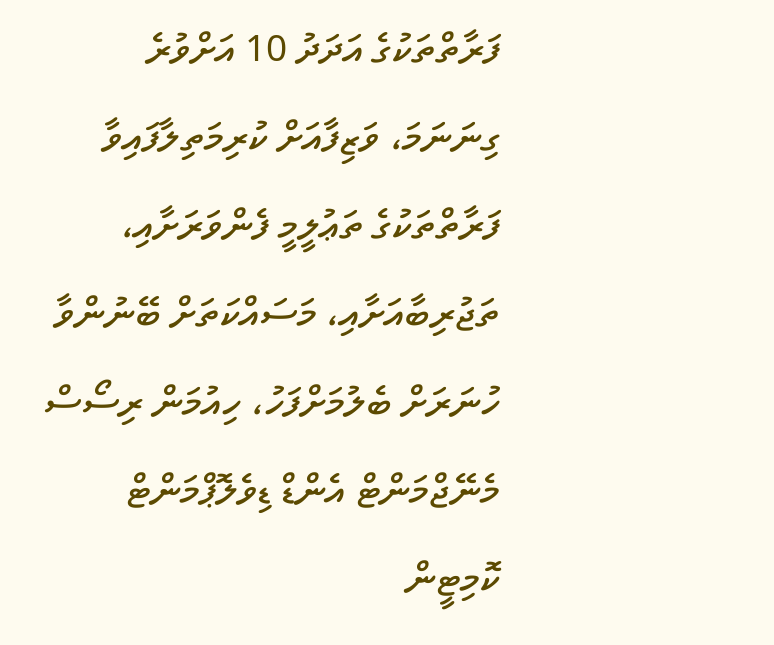ފަރާތްތަކުގެ އަދަދު 10 އަށްވުރެ ގިނަނަމަ، ވަޒިފާއަށް ކުރިމަތިލާފައިވާ ފަރާތްތަކުގެ ތަޢުލީމީ ފެންވަރަށާއި، ތަޖުރިބާއަށާއި، މަސައްކަތަށް ބޭނުންވާ ހުނަރަށް ބެލުމަށްފަހު، ހިއުމަން ރިސޯސް މެނޭޖްމަންޓް އެންޑް ޑިވެލޮޕްމަންޓް ކޮމިޓީން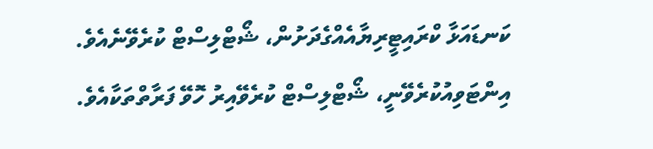ކަނޑައަޅާ ކްރައިޓީރިޔާއެއްގެދަށުން، ޝޯޓްލިސްޓް ކުރެވޭނެއެވެ. އިންޓަވިއުކުރެވޭނީ، ޝޯޓްލިސްޓް ކުރެވޭއިރު ހޮވޭ ފަރާތްތަކާއެވެ.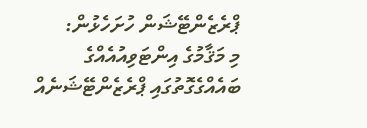ޕްރެޒެންޓޭޝަން ހުށަހެޅުން:
މި މަޤާމުގެ އިންޓަވިއުއެއްގެ ބައެއްގެގޮތުގައި ޕްރެޒެންޓޭޝަނެއް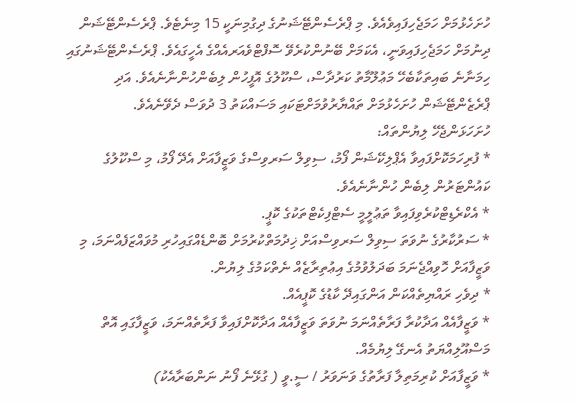ހުށަހެޅުމަށް ހަމަޖެހިފައިވެއެވެ. މި ޕްރެސެންޓޭޝަނުގެ ދިގުމިނަކީ 15 މިނެޓެވެ. ޕްރެސެންޓޭޝަން ދިނުމަށް ހަމަޖެހިފައިވަނީ، އެކަމަށް ބޭނުންކުރެވޭ ސޮފްޓްވެއަރއެއްގެ އެހީގައެވެ. ޕްރެސެންޓޭޝަނުގައި ހިމަނާނެ ބައިތަކާބެހޭ މަޢުލޫމާތު ކަރުދާސް، ސްކޫލުގެ އޮފީހުން ލިބެންހުންނާނެއެވެ. އަދި ޕްރެޒެންޓޭޝަން ހުށަހެޅުމަށް ތައްޔާރުވުމަށްޓަކައި މަސައްކަތު 3 ދުވަސް ދެވޭނެއެވެ.
ހުށަހަޅަންޖެހޭ ލިޔުންތައް:
* ފުރިހަމަކޮށްފައިވާ އެޕްލިކޭޝަން ފޯމު، ސިވިލް ސަރވިސްގެ ވަޒީފާއަށް އެދޭ ފޯމު، މި ސްކޫލުގެ ކައުންޓަރުން ލިބެން ހުންނާނެއެވެ.
* އެކްރެޑިޓްކުރެވިފައިވާ ތަޢުލީމީ ސެޓްފިކެޓްތަކުގެ ކޮޕީ.
* ސަރުކާރުގެ ނުވަތަ ސިވިލް ސަރވިސްއަށް ޚިދުމަތްކުރުމަށް ބޮންޑެއްގައިހުރި މުވައްޒަފެއްނަމަ، މި ވަޒީފާއަށް ހޮވިއްޖެނަމަ ބަދަލުވުމުގެ އިޢުތިރާޒެއް ނެތްކަމުގެ ލިޔުން.
* ދިވެހި ރައްޔިތެއްކަން އަންގައިދޭ ކާޑުގެ ކޮޕީއެއް.
* ވަޒީފާއެއް އަދާކުރާ ފަރާތެއްނަމަ ނުވަތަ ވަޒީފާއެއް އަދާކޮށްފައިވާ ފަރާތެއްނަމަ، ވަޒީފާގައި އޮތް މަސްއޫލިއްޔަތު އެނގޭ ލިޔުމެއް.
* ވަޒީފާއަށް ކުރިމަތިލާ ފަރާތުގެ ވަނަވަރު / ސީ.ވީ ( ގުޅޭނެ ފޯނު ނަންބަރާއެކު)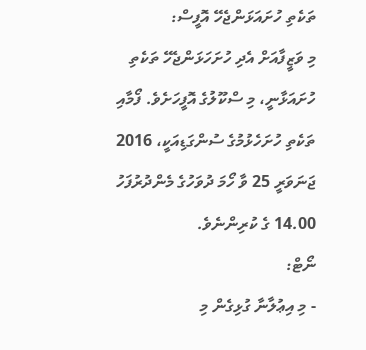ތަކެތި ހުށައަޅަންޖެހޭ އޮފީސް:
މި ވަޒީފާއަށް އެދި ހުށަހަޅަންޖެހޭ ތަކެތި ހުށައަޅާނީ، މި ސްކޫލުގެ އޮފީހަށެވެ. ފޯމާއި ތަކެތި ހުށަހެޅުމުގެ ސުންގަޑިއަކީ، 2016 ޖަނަވަރީ 25 ވާ ހޯމަ ދުވަހުގެ މެންދުރުފަހު 14.00 ގެ ކުރިންނެވެ.
ނޯޓް:
- މި އިޢުލާނާ ގުޅިގެން މި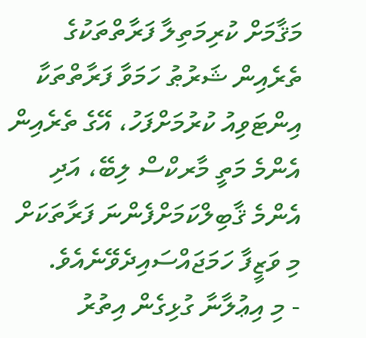މަޤާމަށް ކުރިމަތިލާ ފަރާތްތަކުގެ ތެރެއިން ޝަރުޠު ހަމަވާ ފަރާތްތަކާ އިންޓަވިއު ކުރުމަށްފަހު، އޭގެ ތެރެއިން އެންމެ މަތީ މާރކްސް ލިބޭ، އަދި އެންމެ ޤާބިލްކަމަށްފެންނަ ފަރާތަކަށް މި ވަޒީފާ ހަމަޖައްސައިދެވޭނެއެވެ.
- މި އިޢުލާނާ ގުޅިގެން އިތުރު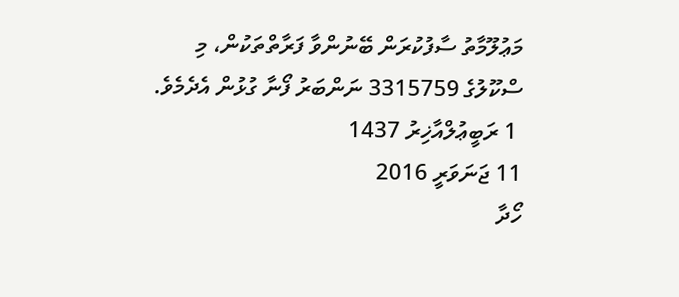މަޢުލޫމާތު ސާފުކުރަން ބޭނުންވާ ފަރާތްތަކުން، މި ސްކޫލުގެ 3315759 ނަންބަރު ފޯނާ ގުޅުން އެދެމެވެ.
 1 ރަބީޢުލްއާޚިރު 1437
11 ޖަނަވަރީ 2016
ހޯދާ